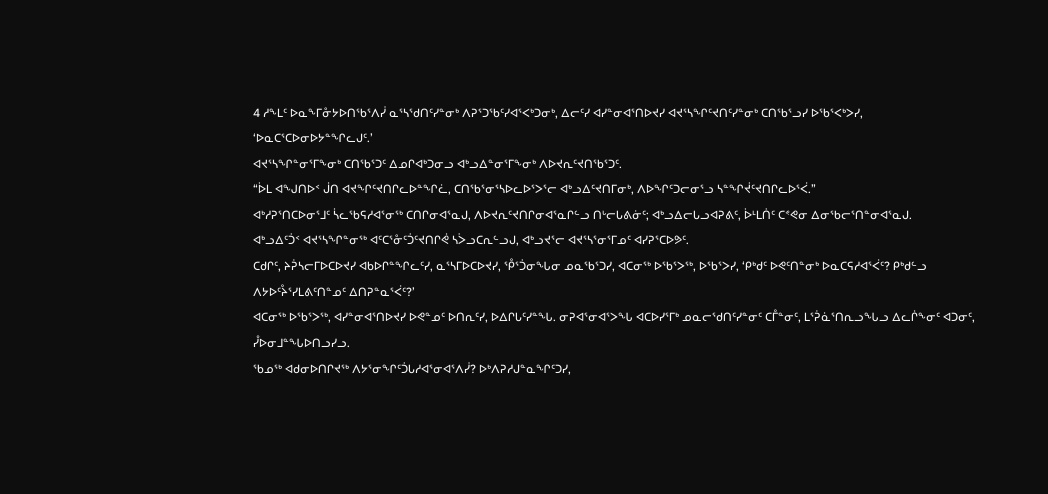4 ᓱᖕᒪᑦ ᐅᓇᖕᒥᓁᔭᐅᑎᖃᕐᐱᓰ ᓇᕐᓴᖁᑎᑦᓯᓐᓂᒃ ᐱᕈᕐᑐᖃᑦᓯᐊᕐᐸᒃᑐᓂᒃ, ᐃᓕᑦᓯ ᐊᓯᓐᓂᐊᕐᑎᐅᔪᓯ ᐊᔪᕐᓴᖏᑦᔪᑎᑦᓯᓐᓂᒃ ᑕᑎᖃᕐᓗᓯ ᐅᖃᕐᐸᒃᐳᓯ, ‘ᐅᓇᑕᕐᑕᐅᓂᐅᔭᓐᖏᓚᒍᑦ.’
ᐊᔪᕐᓴᖏᓐᓂᕐᒥᖕᓂᒃ ᑕᑎᖃᕐᑐᑦ ᐃᓄᒋᐊᒃᑐᓂᓗ ᐊᒃᓗᐃᓐᓂᕐᒥᖕᓂᒃ ᐱᐅᔪᕆᑦᔪᑎᖃᕐᑐᑦ.
“ᐆᒪ ᐊᖑᑎᐅᑉ ᒎᑎ ᐊᔪᖏᑦᔪᑎᒋᓚᐅᓐᖏᓛ, ᑕᑎᖃᕐᓂᕐᓴᐅᓚᐅᕐᐳᕐᓕ ᐊᒃᓗᐃᑦᔪᑎᒥᓂᒃ, ᐱᐅᖏᑦᑐᓕᓂᕐᓗ ᓴᓐᖏᔫᑦᔪᑎᒋᓚᐅᕐᐹ.”
ᐊᒃᓱᕈᕐᑎᑕᐅᓂᕐᒧᑦ ᓵᓚᖃᕋᓱᐊᕐᓂᖅ ᑕᑎᒋᓂᐊᕐᓇᒍ, ᐱᐅᔪᕆᑦᔪᑎᒋᓂᐊᕐᓇᒋᓪᓗ ᑎᒡᓕᒐᕕᓃᑦ; ᐊᒃᓗᐃᓕᒐᓗᐊᕈᕕᑦ, ᐆᒻᒪᑏᑦ ᑕᕝᕙᓂ ᐃᓂᖃᓕᕐᑎᓐᓂᐊᕐᓇᒍ.
ᐊᒃᓗᐃᑦᑑᑉ ᐊᔪᕐᓴᖏᓐᓂᖅ ᐊᑦᑕᕐᓁᑦᑑᑦᔪᑎᒋᕚ ᓴᐴᓗᑕᕆᓪᓗᒍ, ᐊᒃᓗᔪᕐᓕ ᐊᔪᕐᓴᕐᓂᕐᒥᓄᑦ ᐊᓯᕈᕐᑕᐅᕗᑦ.
ᑕᑯᒋᑦ, ᔨᕉᓴᓕᒥᐅᑕᐅᔪᓯ ᐊᑲᐅᒋᓐᖏᓚᑦᓯ, ᓇᕐᓴᒥᐅᑕᐅᔪᓯ, ᕾᕐᑑᓂᖓᓂ ᓄᓇᖃᕐᑐᓯ, ᐊᑕᓂᖅ ᐅᖃᕐᐳᖅ, ᐅᖃᕐᐳᓯ, ‘ᑭᒃᑯᑦ ᐅᕙᑦᑎᓐᓂᒃ ᐅᓇᑕᕋᓱᐊᕐᐹᑦ? ᑭᒃᑯᓪᓗ ᐱᔭᐅᑦᔧᕐᓯᒪᕕᑦᑎᓐᓄᑦ ᐃᑎᕈᓐᓇᕐᐹᑦ?’
ᐊᑕᓂᖅ ᐅᖃᕐᐳᖅ, ᐊᓯᓐᓂᐊᕐᑎᐅᔪᓯ ᐅᕙᓐᓄᑦ ᐅᑎᕆᑦᓯ, ᐅᐃᒋᒐᑦᓯᓐᖓ. ᓂᕈᐊᕐᓂᐊᕐᐳᖓ ᐊᑕᐅᓯᕐᒥᒃ ᓄᓇᓕᖁᑎᑦᓯᓐᓂᑦ ᑕᒤᓐᓂᑦ, ᒪᕐᕉᓈᕐᑎᕆᓗᖓᓗ ᐃᓚᒌᖕᓂᑦ ᐊᑐᓂᑦ, ᓮᐅᓂᒧᓐᖓᐅᑎᓗᓯᓗ.
ᖃᓄᖅ ᐊᑯᓂᐅᑎᒋᔪᖅ ᐱᔭᕐᓂᖏᑦᑑᒐᓱᐊᕐᓂᐊᕐᐱᓰ? ᐅᒃᐱᕈᓱᒍᓐᓇᖏᑦᑐᓯ,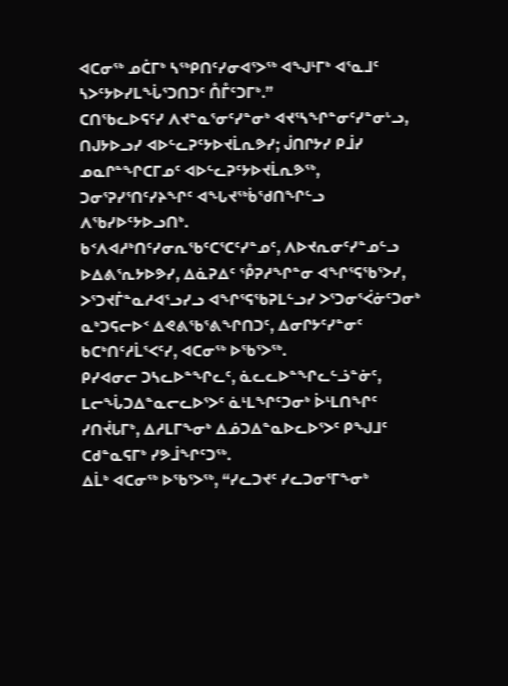ᐊᑕᓂᖅ ᓄᑖᒥᒃ ᓴᖅᑭᑎᑦᓯᓂᐊᕐᐳᖅ ᐊᖑᒻᒥᒃ ᐊᕐᓇᒧᑦ ᓴᐳᑦᔭᐅᓯᒪᖔᕐᑐᑎᑐᑦ ᑍᒤᑦᑐᒥᒃ.”
ᑕᑎᖃᓚᐅᕋᑦᓯ ᐱᔪᓐᓇᕐᓂᑦᓯᓐᓂᒃ ᐊᔪᕐᓴᖏᓐᓂᑦᓯᓐᓂᒡᓗ, ᑎᒍᔭᐅᓗᓯ ᐊᐅᓪᓚᕈᑦᔭᐅᔪᒫᕆᕗᓯ; ᒎᑎᒋᔭᓯ ᑭᒨᓯ ᓄᓇᒋᓐᖏᑕᒥᓄᑦ ᐊᐅᓪᓚᕈᑦᔭᐅᔪᒫᕆᕗᖅ, ᑐᓂᕐᕈᓯᕐᑎᑦᓯᔨᖏᑦ ᐊᖓᔪᖅᑳᖁᑎᖏᓪᓗ ᐱᖃᓯᐅᑦᔭᐅᓗᑎᒃ.
ᑲᑉᐱᐊᓱᒃᑎᑦᓯᓂᕆᖃᑦᑕᕐᑕᑦᓯᓐᓄᑦ, ᐱᐅᔪᕆᓂᑦᓯᓐᓄᓪᓗ ᐅᐃᕕᕐᕆᔭᐅᕗᓯ, ᐃᓈᕈᐃᑦ ᕾᕈᓱᖏᓐᓂ ᐊᖏᕐᕋᖃᕐᐳᓯ, ᐳᕐᑐᔪᒦᓐᓇᓱᐊᕐᓗᓯᓗ ᐊᖏᕐᕋᖃᕈᒪᓪᓗᓯ ᐳᕐᑐᓂᕐᐹᓃᑦᑐᓂᒃ ᓇᒃᑐᕋᓕᐅᑉ ᐃᕙᕕᖃᕐᕕᖏᑎᑐᑦ, ᐃᓂᒋᔭᑦᓯᓐᓂᑦ ᑲᑕᒃᑎᑦᓱᒫᕐᐸᑦᓯ, ᐊᑕᓂᖅ ᐅᖃᕐᐳᖅ.
ᑭᓯᐊᓂᓕ ᑐᓴᓚᐅᓐᖏᓚᑦ, ᓈᓚᓚᐅᓐᖏᓚᓪᓘᓐᓃᑦ, ᒪᓕᖔᑐᐃᓐᓇᓕᓚᐅᕐᐳᑦ ᓈᒻᒪᖏᑦᑐᓂᒃ ᐆᒻᒪᑎᖏᑦ ᓯᑎᔫᒐᒥᒃ, ᐃᓱᒪᒥᖕᓂᒃ ᐃᓅᑐᐃᓐᓇᐅᓚᐅᕐᐳᑦ ᑭᖑᒧᑦ ᑕᑯᓐᓇᕋᒥᒃ ᓯᕗᒨᖏᑦᑐᖅ.
ᐃᒫᒃ ᐊᑕᓂᖅ ᐅᖃᕐᐳᖅ, “ᓯᓚᑐᔪᑦ ᓯᓚᑐᓂᕐᒥᖕᓂᒃ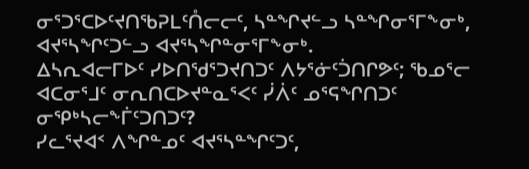ᓂᕐᑐᕐᑕᐅᑦᔪᑎᖃᕈᒪᑦᑍᓕᓕᑦ, ᓴᓐᖏᔪᓪᓗ ᓴᓐᖏᓂᕐᒥᖕᓂᒃ, ᐊᔪᕐᓴᖏᑦᑐᓪᓗ ᐊᔪᕐᓴᖏᓐᓂᕐᒥᖕᓂᒃ.
ᐃᓴᕆᐊᓕᒥᐅᑦ ᓯᐅᑎᖁᕐᑐᔪᑎᑐᑦ ᐱᔭᕐᓃᑦᑑᑎᒋᕗᑦ; ᖃᓄᕐᓕ ᐊᑕᓂᕐᒧᑦ ᓂᕆᑎᑕᐅᔪᓐᓇᕐᐸᑦ ᓰᐲᑦ ᓄᕐᕋᖏᑎᑐᑦ ᓂᕿᒃᓴᓕᖕᒦᑦᑐᑎᑐᑦ?
ᓯᓚᕐᔪᐊᑉ ᐱᖏᓐᓄᑦ ᐊᔪᕐᓴᓐᖏᑦᑐᑦ,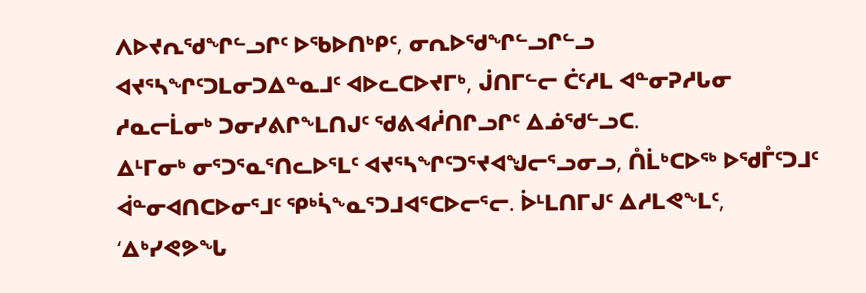ᐱᐅᔪᕆᖁᖏᓪᓗᒋᑦ ᐅᖃᐅᑎᒃᑭᑦ, ᓂᕆᐅᖁᖏᓪᓗᒋᓪᓗ ᐊᔪᕐᓴᖏᑦᑐᒪᓂᑐᐃᓐᓇᒧᑦ ᐊᐅᓚᑕᐅᔪᒥᒃ, ᒎᑎᒥᓪᓕ ᑖᑦᓱᒪ ᐊᓐᓂᕈᓱᒐᓂ ᓱᓇᓕᒫᓂᒃ ᑐᓂᓯᕕᒋᖕᒪᑎᒍᑦ ᖁᕕᐊᓲᑎᒋᓗᒋᑦ ᐃᓅᖁᓪᓗᑕ.
ᐃᒻᒥᓂᒃ ᓂᕐᑐᕐᓇᕐᑎᓚᐅᕐᒪᑦ ᐊᔪᕐᓴᖏᑦᑐᕐᔪᐊᖑᓕᕐᓗᓂᓗ, ᑍᒫᒃᑕᐅᖅ ᐅᖁᒤᑦᑐᒧᑦ ᐋᓐᓂᐊᑎᑕᐅᓂᕐᒧᑦ ᕿᒃᓵᖕᓇᕐᑐᒧᐊᕐᑕᐅᓕᕐᓕ. ᐆᒻᒪᑎᒥᒍᑦ ᐃᓱᒪᕙᖕᒪᑦ, ‘ᐃᒃᓯᕙᕗᖓ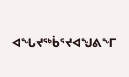ᐊᖓᔪᖅᑳᕐᔪᐊᖑᕕᖕᒥ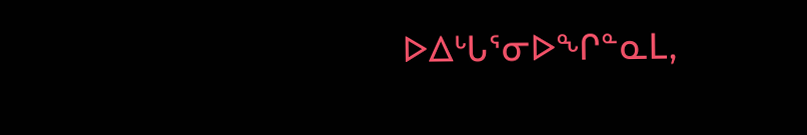ᐅᐃᒡᒐᕐᓂᐅᖏᓐᓇᒪ,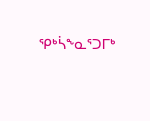ᕿᒃᓵᖕᓇᕐᑐᒥᒃ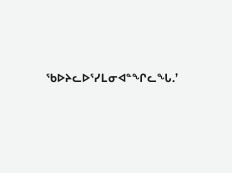ᖃᐅᔨᓚᐅᕐᓯᒪᓂᐊᓐᖏᓚᖓ.’